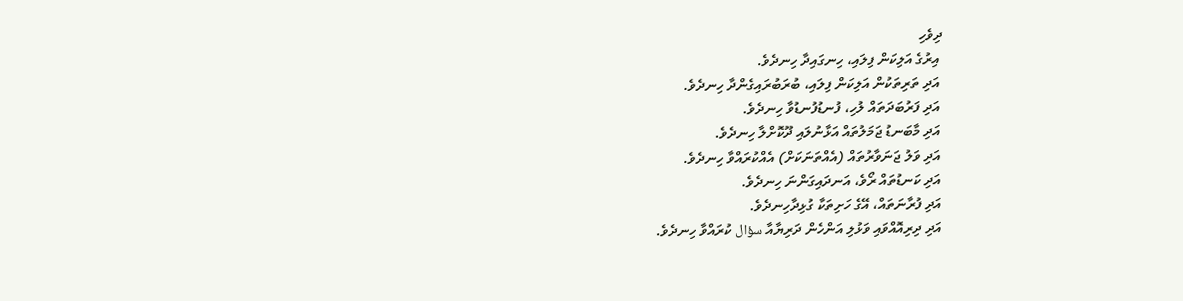ދިވެހި
 އިރުގެ އަލިކަން ފިލައި، ހިނގައިދާ ހިނދެވެ.
 އަދި ތަރިތަކުން އަލިކަން ފިލައި، ބުރަބުރައިގެންދާ ހިނދެވެ.
 އަދި ފަރުބަދަތައް ލުހި، ފުނޑުފުނޑުވާ ހިނދެވެ.
 އަދި މާބަނޑު ޖަމަލުތައް އަޅާނުލައި ދޫކޮށްލާ ހިނދެވެ.
 އަދި ވަލު ޖަނަވާރުތައް (އެއްތަނަކަށް) އެއްކުރައްވާ ހިނދެވެ.
 އަދި ކަނޑުތައް ރޯވެ، އަނދައިގަންނަ ހިނދެވެ.
 އަދި ފުރާނަތައް، އޭގެ ހަށިތަކާ ގުޅިދާހިނދެވެ.
 އަދި ދިރިއޮއްވައި ވަޅުލި އަންހެން ދަރިޔާއާ سؤال ކުރައްވާ ހިނދެވެ.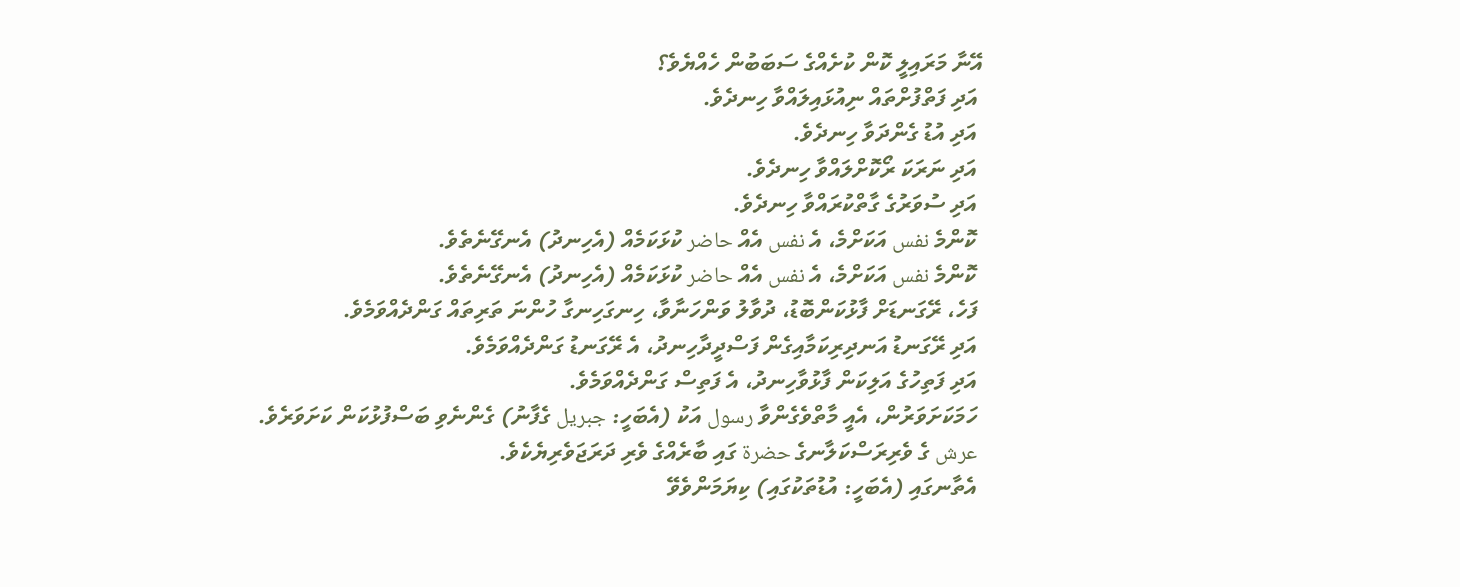އޭނާ މަރައިލީ ކޮން ކުށެއްގެ ސަބަބުން ހެއްޔެވެ؟
 އަދި ފަތްފުށްތައް ނިއުޅައިލައްވާ ހިނދެވެ.
 އަދި އުޑު ގެންދަވާ ހިނދެވެ.
 އަދި ނަރަކަ ރޯކޮށްލައްވާ ހިނދެވެ.
 އަދި ސުވަރުގެ ގާތްކުރައްވާ ހިނދެވެ.
 ކޮންމެ نفس އަކަށްމެ، އެ نفس އެއް حاضر ކުޅަކަމެއް (އެހިނދު) އެނގޭނެތެވެ.
 ކޮންމެ نفس އަކަށްމެ، އެ نفس އެއް حاضر ކުޅަކަމެއް (އެހިނދު) އެނގޭނެތެވެ.
 ފަހެ، ރޭގަނޑަށް ފާޅުކަންބޮޑު، ދުވާލު ވަންހަނާވާ، ހިނގަހިނގާ ހުންނަ ތަރިތައް ގަންދެއްވަމެވެ.
 އަދި ރޭގަނޑު އަނދިރިކަމާއިގެން ފަސްދީދާހިނދު، އެ ރޭގަނޑު ގަންދެއްވަމެވެ.
 އަދި ފަތިހުގެ އަލިކަން ފާޅުވާހިނދު، އެ ފަތިސް ގަންދެއްވަމެވެ.
 ހަމަކަށަވަރުން، އެއީ މާތްވެގެންވާ رسول އަކު (އެބަހީ: جبريل ގެފާނު) ގެންނެވި ބަސްފުޅުކަން ކަށަވަރެވެ.
 عرش ގެ ވެރިރަސްކަލާނގެ حضرة ގައި ބާރެއްގެ ވެރި ދަރަޖަވެރިޔެކެވެ.
 އެތާނގައި (އެބަހީ: އުޑުތަކުގައި) ކިޔަމަންވެވޭ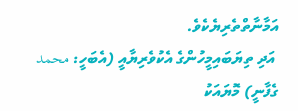އަމާނާތްތެރިޔެކެވެ.
 އަދި ތިޔަބައިމީހުންގެ އެކުވެރިޔާއީ (އެބަހީ: محمد ގެފާނީ) މޮޔައަކު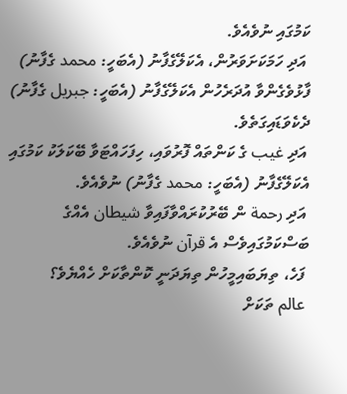ކަމުގައި ނުވެއެވެ.
 އަދި ހަމަކަށަވަރުން، އެކަލޭގެފާނު (އެބަހީ: محمد ގެފާނު) ފާޅުވެގެންވާ އުދަރެހުން އެކަލޭގެފާނު (އެބަހީ: جبريل ގެފާނު) ދެކެވަޑައިގަތެވެ.
 އަދި غيب ގެ ކަންތައް ފޮރުވައި، ހިފަހައްޓަވާ ބޭކަލަކު ކަމުގައި އެކަލޭގެފާނު (އެބަހީ: محمد ގެފާނު) ނުވެއެވެ.
 އަދި رحمة ން ބޭރުކުރައްވާފައިވާ شيطان އެއްގެ ބަސްކަމުގައިވެސް އެ قرآن ނުވެއެވެ.
 ފަހެ، ތިޔަބައިމީހުން ތިޔަދަނީ ކޮންތާކަށް ހެއްޔެވެ؟
 عالم ތަކަށް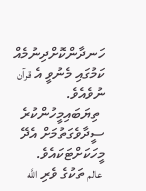ހަނދާންކޮށްދިނުމެއް ކަމުގައި މެނުވީ އެ قرآن ނުވެއެވެ.
 ތިޔަބައިމީހުންކުރެ ސީދާވެގަތުމަށް އެދޭ މީހަކަށްޓަކައެވެ.
 عالم ތަކުގެ ވެރި اللَّه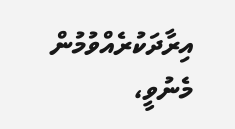އިރާދަކުރެއްވުމުން މެނުވީ،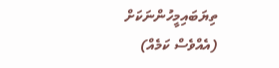ތިޔަބައިމީހުންނަކަށް (އެއްވެސް ކަމެއް)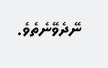ނޭދެވޭނެތެވެ.